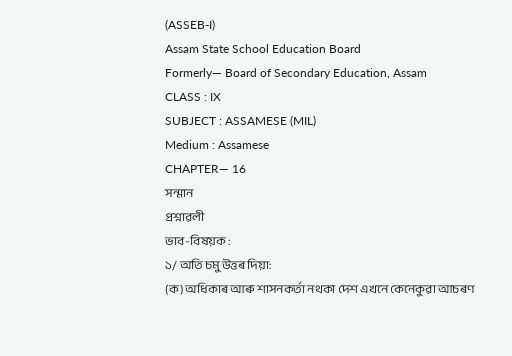(ASSEB-I)
Assam State School Education Board
Formerly— Board of Secondary Education, Assam
CLASS : IX
SUBJECT : ASSAMESE (MIL)
Medium : Assamese
CHAPTER— 16
সন্মান
প্ৰশ্নাৱলী
ভাব-বিষয়ক :
১/ অতি চমু উত্তৰ দিয়া:
(ক) অধিকাৰ আৰু শাসনকর্তা নথকা দেশ এখনে কেনেকুৱা আচৰণ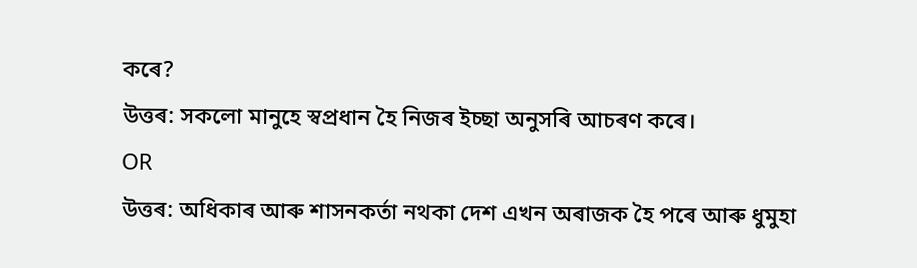কৰে?
উত্তৰ: সকলো মানুহে স্বপ্রধান হৈ নিজৰ ইচ্ছা অনুসৰি আচৰণ কৰে।
OR
উত্তৰ: অধিকাৰ আৰু শাসনকৰ্তা নথকা দেশ এখন অৰাজক হৈ পৰে আৰু ধুমুহা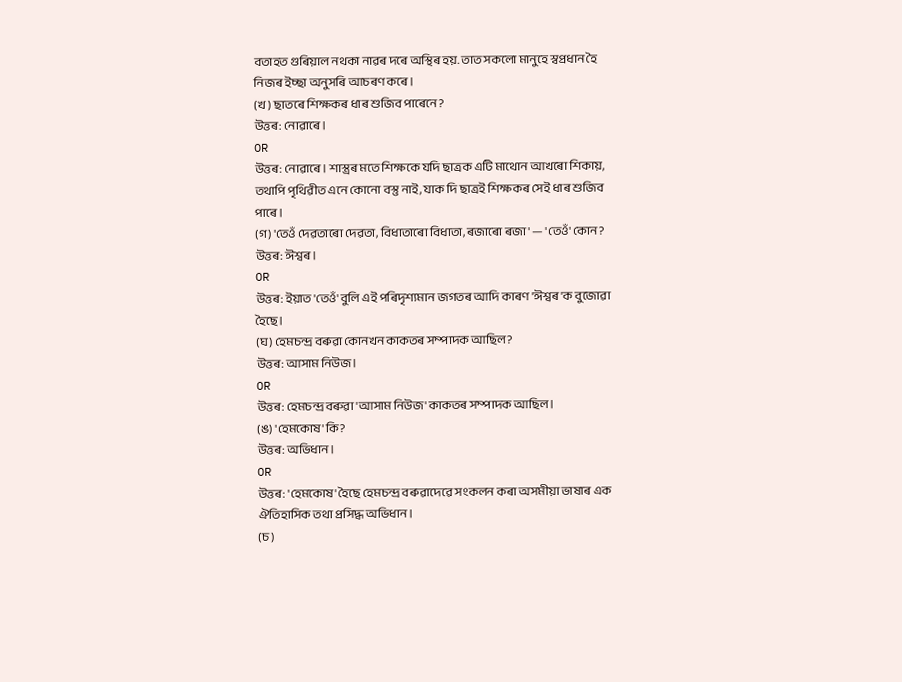বতাহত গুৰিয়াল নথকা নাৱৰ দৰে অস্থিৰ হয়. তাত সকলো মানুহে স্বপ্রধান হৈ নিজৰ ইচ্ছা অনুসৰি আচৰণ কৰে।
(খ) ছাতৰে শিক্ষকৰ ধাৰ শুজিব পাৰেনে?
উত্তৰ: নোৱাৰে।
OR
উত্তৰ: নোৱাৰে। শাস্ত্ৰৰ মতে শিক্ষকে যদি ছাত্ৰক এটি মাথোন আখৰো শিকায়, তথাপি পৃথিৱীত এনে কোনো বস্তু নাই, যাক দি ছাত্ৰই শিক্ষকৰ সেই ধাৰ শুজিব পাৰে।
(গ) 'তেওঁ দেৱতাৰো দেৱতা, বিধাতাৰো বিধাতা, ৰজাৰো ৰজা' — 'তেওঁ' কোন?
উত্তৰ: ঈশ্বৰ।
OR
উত্তৰ: ইয়াত 'তেওঁ' বুলি এই পৰিদৃশ্যমান জগতৰ আদি কাৰণ 'ঈশ্বৰ'ক বুজোৱা হৈছে।
(ঘ) হেমচন্দ্ৰ বৰুৱা কোনখন কাকতৰ সম্পাদক আছিল?
উত্তৰ: আসাম নিউজ।
OR
উত্তৰ: হেমচন্দ্ৰ বৰুৱা 'আসাম নিউজ' কাকতৰ সম্পাদক আছিল।
(ঙ) 'হেমকোষ' কি?
উত্তৰ: অভিধান।
OR
উত্তৰ: 'হেমকোষ' হৈছে হেমচন্দ্ৰ বৰুৱাদেৱে সংকলন কৰা অসমীয়া ভাষাৰ এক ঐতিহাসিক তথা প্ৰসিদ্ধ অভিধান।
(চ)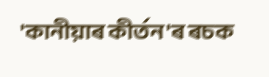'কানীয়াৰ কীৰ্তন'ৰ ৰচক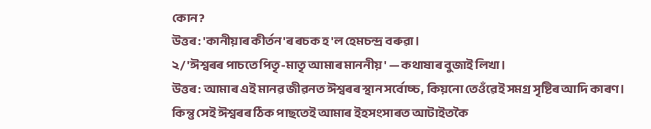কোন?
উত্তৰ: 'কানীয়াৰ কীৰ্তন'ৰ ৰচক হ'ল হেমচন্দ্ৰ বৰুৱা।
২/ 'ঈশ্বৰৰ পাচতে পিতৃ-মাতৃ আমাৰ মাননীয়' — কথাষাৰ বুজাই লিখা।
উত্তৰ: আমাৰ এই মানৱ জীৱনত ঈশ্বৰৰ স্থান সৰ্বোচ্চ, কিয়নো তেওঁৱেই সমগ্ৰ সৃষ্টিৰ আদি কাৰণ। কিন্তু সেই ঈশ্বৰৰ ঠিক পাছতেই আমাৰ ইহসংসাৰত আটাইতকৈ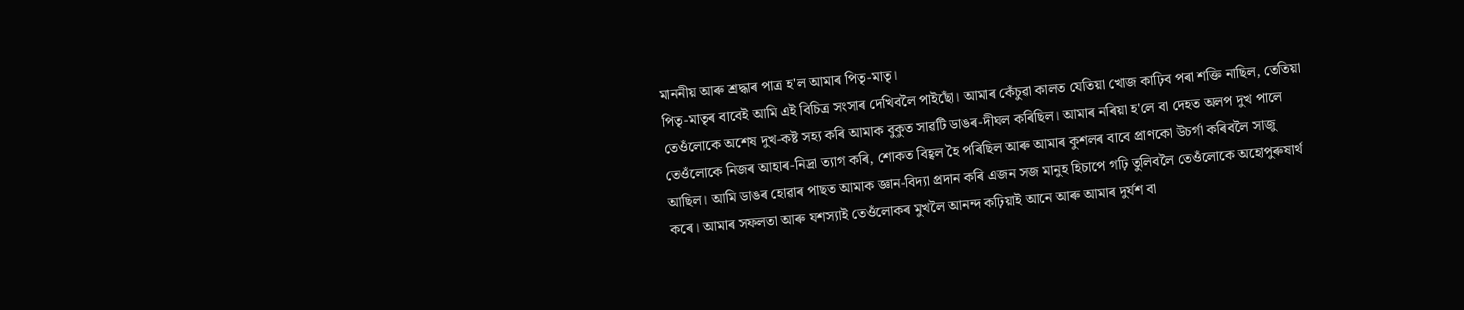মাননীয় আৰু শ্ৰদ্ধাৰ পাত্ৰ হ'ল আমাৰ পিতৃ-মাতৃ।
পিতৃ-মাতৃৰ বাবেই আমি এই বিচিত্ৰ সংসাৰ দেখিবলৈ পাইছোঁ। আমাৰ কেঁচুৱা কালত যেতিয়া খোজ কাঢ়িব পৰা শক্তি নাছিল, তেতিয়া তেওঁলোকে অশেষ দুখ-কষ্ট সহ্য কৰি আমাক বুকুত সাৱটি ডাঙৰ-দীঘল কৰিছিল। আমাৰ নৰিয়া হ'লে বা দেহত অলপ দুখ পালে তেওঁলোকে নিজৰ আহাৰ-নিদ্ৰা ত্যাগ কৰি, শোকত বিহ্বল হৈ পৰিছিল আৰু আমাৰ কুশলৰ বাবে প্ৰাণকো উচৰ্গা কৰিবলৈ সাজু আছিল। আমি ডাঙৰ হোৱাৰ পাছত আমাক জ্ঞান-বিদ্যা প্ৰদান কৰি এজন সজ মানুহ হিচাপে গঢ়ি তুলিবলৈ তেওঁলোকে অহোপুৰুষাৰ্থ কৰে। আমাৰ সফলতা আৰু যশস্যাই তেওঁলোকৰ মুখলৈ আনন্দ কঢ়িয়াই আনে আৰু আমাৰ দুৰ্যশ বা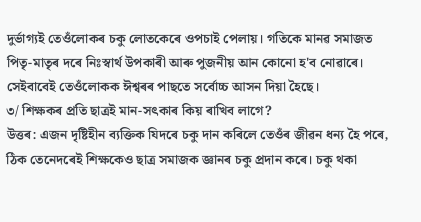দুৰ্ভাগ্যই তেওঁলোকৰ চকু লোতকেৰে ওপচাই পেলায়। গতিকে মানৱ সমাজত পিতৃ-মাতৃৰ দৰে নিঃস্বাৰ্থ উপকাৰী আৰু পুজনীয় আন কোনো হ'ব নোৱাৰে। সেইবাবেই তেওঁলোকক ঈশ্বৰৰ পাছতে সৰ্বোচ্চ আসন দিয়া হৈছে।
৩/ শিক্ষকৰ প্ৰতি ছাত্রই মান-সৎকাৰ কিয় ৰাখিব লাগে?
উত্তৰ: এজন দৃষ্টিহীন ব্যক্তিক যিদৰে চকু দান কৰিলে তেওঁৰ জীৱন ধন্য হৈ পৰে, ঠিক তেনেদৰেই শিক্ষকেও ছাত্ৰ সমাজক জ্ঞানৰ চকু প্ৰদান কৰে। চকু থকা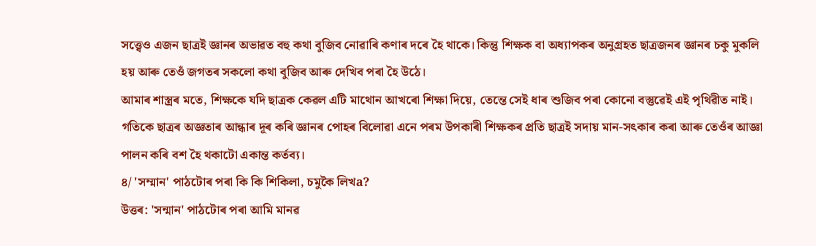সত্ত্বেও এজন ছাত্ৰই জ্ঞানৰ অভাৱত বহু কথা বুজিব নোৱাৰি কণাৰ দৰে হৈ থাকে। কিন্তু শিক্ষক বা অধ্যাপকৰ অনুগ্ৰহত ছাত্ৰজনৰ জ্ঞানৰ চকু মুকলি হয় আৰু তেওঁ জগতৰ সকলো কথা বুজিব আৰু দেখিব পৰা হৈ উঠে।
আমাৰ শাস্ত্ৰৰ মতে, শিক্ষকে যদি ছাত্ৰক কেৱল এটি মাথোন আখৰো শিক্ষা দিয়ে, তেন্তে সেই ধাৰ শুজিব পৰা কোনো বস্তুৱেই এই পৃথিৱীত নাই। গতিকে ছাত্ৰৰ অজ্ঞতাৰ আন্ধাৰ দূৰ কৰি জ্ঞানৰ পোহৰ বিলোৱা এনে পৰম উপকাৰী শিক্ষকৰ প্ৰতি ছাত্ৰই সদায় মান-সৎকাৰ কৰা আৰু তেওঁৰ আজ্ঞা পালন কৰি বশ হৈ থকাটো একান্ত কৰ্তব্য।
৪/ 'সম্মান' পাঠটোৰ পৰা কি কি শিকিলা, চমুকৈ লিখa?
উত্তৰ: 'সন্মান' পাঠটোৰ পৰা আমি মানৱ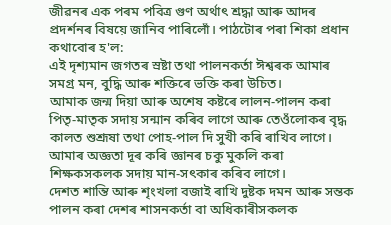জীৱনৰ এক পৰম পবিত্ৰ গুণ অৰ্থাৎ শ্ৰদ্ধা আৰু আদৰ প্ৰদৰ্শনৰ বিষয়ে জানিব পাৰিলোঁ। পাঠটোৰ পৰা শিকা প্ৰধান কথাবোৰ হ'ল:
এই দৃশ্যমান জগতৰ স্ৰষ্টা তথা পালনকৰ্তা ঈশ্বৰক আমাৰ সমগ্ৰ মন, বুদ্ধি আৰু শক্তিৰে ভক্তি কৰা উচিত।
আমাক জন্ম দিয়া আৰু অশেষ কষ্টৰে লালন-পালন কৰা পিতৃ-মাতৃক সদায় সন্মান কৰিব লাগে আৰু তেওঁলোকৰ বৃদ্ধ কালত শুশ্ৰূষা তথা পোহ-পাল দি সুখী কৰি ৰাখিব লাগে।
আমাৰ অজ্ঞতা দূৰ কৰি জ্ঞানৰ চকু মুকলি কৰা শিক্ষকসকলক সদায় মান-সৎকাৰ কৰিব লাগে।
দেশত শান্তি আৰু শৃংখলা বজাই ৰাখি দুষ্টক দমন আৰু সন্তক পালন কৰা দেশৰ শাসনকৰ্তা বা অধিকাৰীসকলক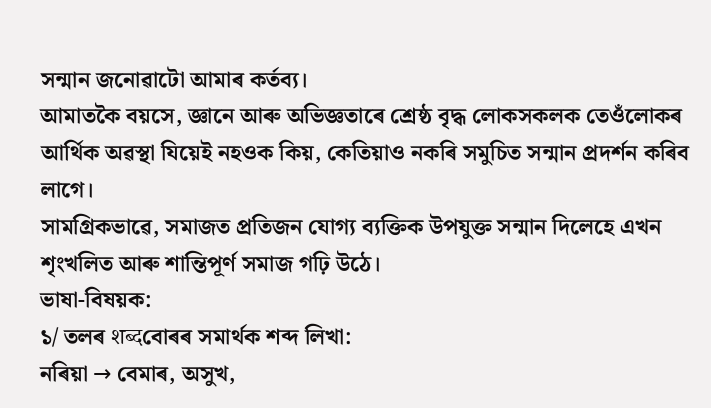সন্মান জনোৱাটো আমাৰ কৰ্তব্য।
আমাতকৈ বয়সে, জ্ঞানে আৰু অভিজ্ঞতাৰে শ্ৰেষ্ঠ বৃদ্ধ লোকসকলক তেওঁলোকৰ আৰ্থিক অৱস্থা যিয়েই নহওক কিয়, কেতিয়াও নকৰি সমুচিত সন্মান প্ৰদৰ্শন কৰিব লাগে।
সামগ্ৰিকভাৱে, সমাজত প্ৰতিজন যোগ্য ব্যক্তিক উপযুক্ত সন্মান দিলেহে এখন শৃংখলিত আৰু শান্তিপূৰ্ণ সমাজ গঢ়ি উঠে।
ভাষা-বিষয়ক:
১/ তলৰ शब्दবোৰৰ সমার্থক শব্দ লিখা:
নৰিয়া → বেমাৰ, অসুখ,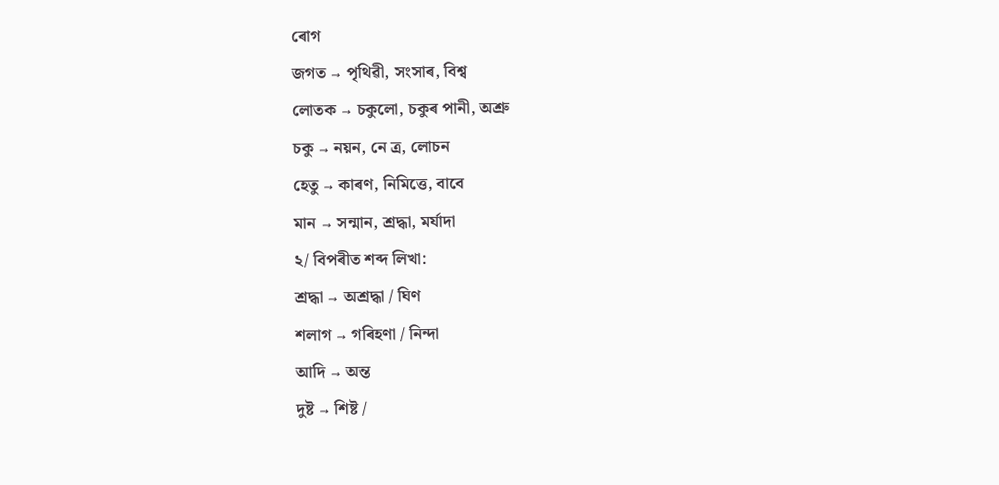ৰোগ
জগত → পৃথিৱী, সংসাৰ, বিশ্ব
লোতক → চকুলো, চকুৰ পানী, অশ্ৰু
চকু → নয়ন, নে ত্ৰ, লোচন
হেতু → কাৰণ, নিমিত্তে, বাবে
মান → সন্মান, শ্ৰদ্ধা, মৰ্যাদা
২/ বিপৰীত শব্দ লিখা:
শ্রদ্ধা → অশ্ৰদ্ধা / ঘিণ
শলাগ → গৰিহণা / নিন্দা
আদি → অন্ত
দুষ্ট → শিষ্ট /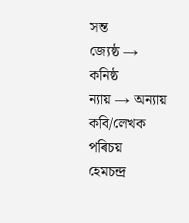সন্ত
জ্যেষ্ঠ → কনিষ্ঠ
ন্যায় → অন্যায়
কবি/লেখক পৰিচয়
হেমচন্দ্ৰ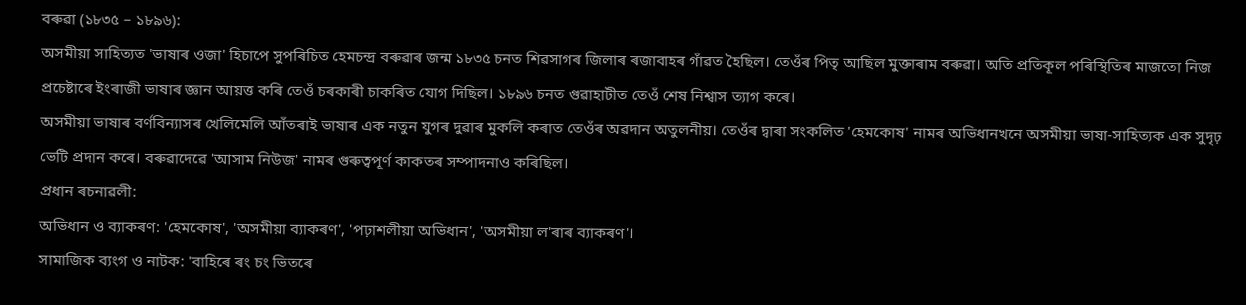বৰুৱা (১৮৩৫ – ১৮৯৬):
অসমীয়া সাহিত্যত 'ভাষাৰ ওজা' হিচাপে সুপৰিচিত হেমচন্দ্ৰ বৰুৱাৰ জন্ম ১৮৩৫ চনত শিৱসাগৰ জিলাৰ ৰজাবাহৰ গাঁৱত হৈছিল। তেওঁৰ পিতৃ আছিল মুক্তাৰাম বৰুৱা। অতি প্ৰতিকূল পৰিস্থিতিৰ মাজতো নিজ প্ৰচেষ্টাৰে ইংৰাজী ভাষাৰ জ্ঞান আয়ত্ত কৰি তেওঁ চৰকাৰী চাকৰিত যোগ দিছিল। ১৮৯৬ চনত গুৱাহাটীত তেওঁ শেষ নিশ্বাস ত্যাগ কৰে।
অসমীয়া ভাষাৰ বৰ্ণবিন্যাসৰ খেলিমেলি আঁতৰাই ভাষাৰ এক নতুন যুগৰ দুৱাৰ মুকলি কৰাত তেওঁৰ অৱদান অতুলনীয়। তেওঁৰ দ্বাৰা সংকলিত 'হেমকোষ' নামৰ অভিধানখনে অসমীয়া ভাষা-সাহিত্যক এক সুদৃঢ় ভেটি প্ৰদান কৰে। বৰুৱাদেৱে 'আসাম নিউজ' নামৰ গুৰুত্বপূৰ্ণ কাকতৰ সম্পাদনাও কৰিছিল।
প্ৰধান ৰচনাৱলী:
অভিধান ও ব্যাকৰণ: 'হেমকোষ', 'অসমীয়া ব্যাকৰণ', 'পঢ়াশলীয়া অভিধান', 'অসমীয়া ল'ৰাৰ ব্যাকৰণ'।
সামাজিক ব্যংগ ও নাটক: 'বাহিৰে ৰং চং ভিতৰে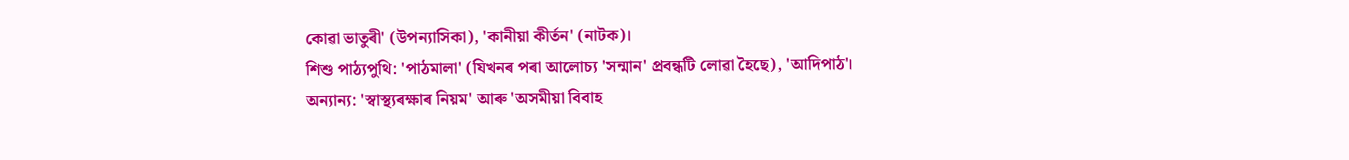কোৱা ভাতুৰী' (উপন্যাসিকা), 'কানীয়া কীৰ্তন' (নাটক)।
শিশু পাঠ্যপুথি: 'পাঠমালা' (যিখনৰ পৰা আলোচ্য 'সন্মান' প্ৰবন্ধটি লোৱা হৈছে), 'আদিপাঠ'।
অন্যান্য: 'স্বাস্থ্যৰক্ষাৰ নিয়ম' আৰু 'অসমীয়া বিবাহ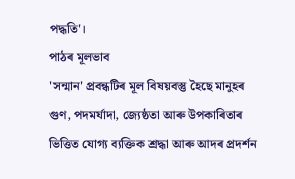পদ্ধতি'।
পাঠৰ মূলভাব
'সন্মান' প্ৰবন্ধটিৰ মূল বিষয়বস্তু হৈছে মানুহৰ গুণ, পদমৰ্যাদা, জ্যেষ্ঠতা আৰু উপকাৰিতাৰ ভিত্তিত যোগ্য ব্যক্তিক শ্ৰদ্ধা আৰু আদৰ প্ৰদৰ্শন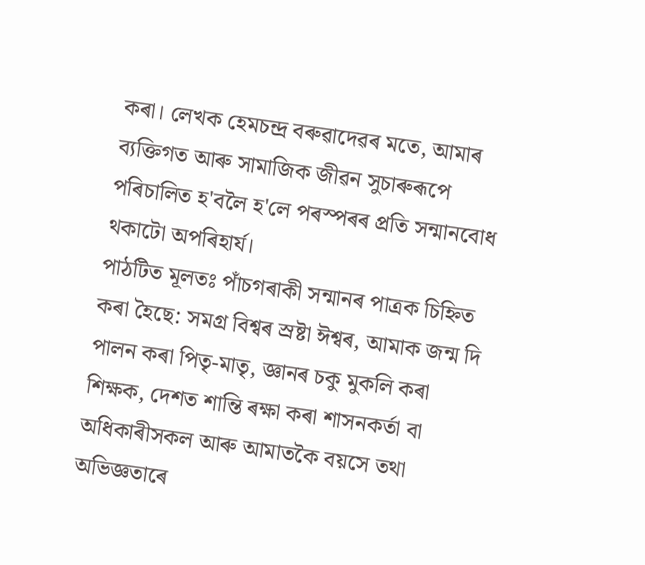কৰা। লেখক হেমচন্দ্ৰ বৰুৱাদেৱৰ মতে, আমাৰ ব্যক্তিগত আৰু সামাজিক জীৱন সুচাৰুৰূপে পৰিচালিত হ'বলৈ হ'লে পৰস্পৰৰ প্ৰতি সন্মানবোধ থকাটো অপৰিহাৰ্য।
পাঠটিত মূলতঃ পাঁচগৰাকী সন্মানৰ পাত্ৰক চিহ্নিত কৰা হৈছে: সমগ্ৰ বিশ্বৰ স্ৰষ্টা ঈশ্বৰ, আমাক জন্ম দি পালন কৰা পিতৃ-মাতৃ, জ্ঞানৰ চকু মুকলি কৰা শিক্ষক, দেশত শান্তি ৰক্ষা কৰা শাসনকৰ্তা বা অধিকাৰীসকল আৰু আমাতকৈ বয়সে তথা অভিজ্ঞতাৰে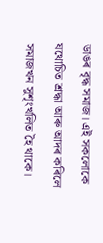ডাঙৰ বৃদ্ধ সমাজ। এই সকলোকে যথোচিত শ্ৰদ্ধা আৰু আদৰ কৰিলে সমাজখন সুশৃংখলিত হৈ থাকে।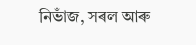নিভাঁজ, সৰল আৰু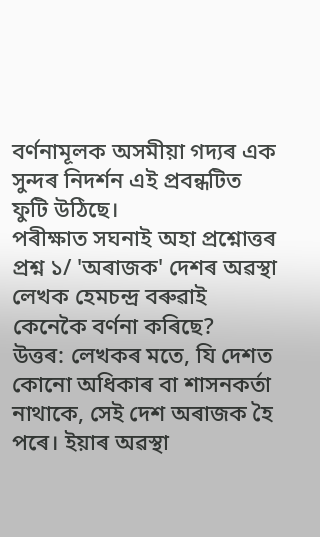বৰ্ণনামূলক অসমীয়া গদ্যৰ এক সুন্দৰ নিদৰ্শন এই প্ৰবন্ধটিত ফুটি উঠিছে।
পৰীক্ষাত সঘনাই অহা প্রশ্নোত্তৰ
প্ৰশ্ন ১/ 'অৰাজক' দেশৰ অৱস্থা লেখক হেমচন্দ্ৰ বৰুৱাই কেনেকৈ বৰ্ণনা কৰিছে?
উত্তৰ: লেখকৰ মতে, যি দেশত কোনো অধিকাৰ বা শাসনকৰ্তা নাথাকে, সেই দেশ অৰাজক হৈ পৰে। ইয়াৰ অৱস্থা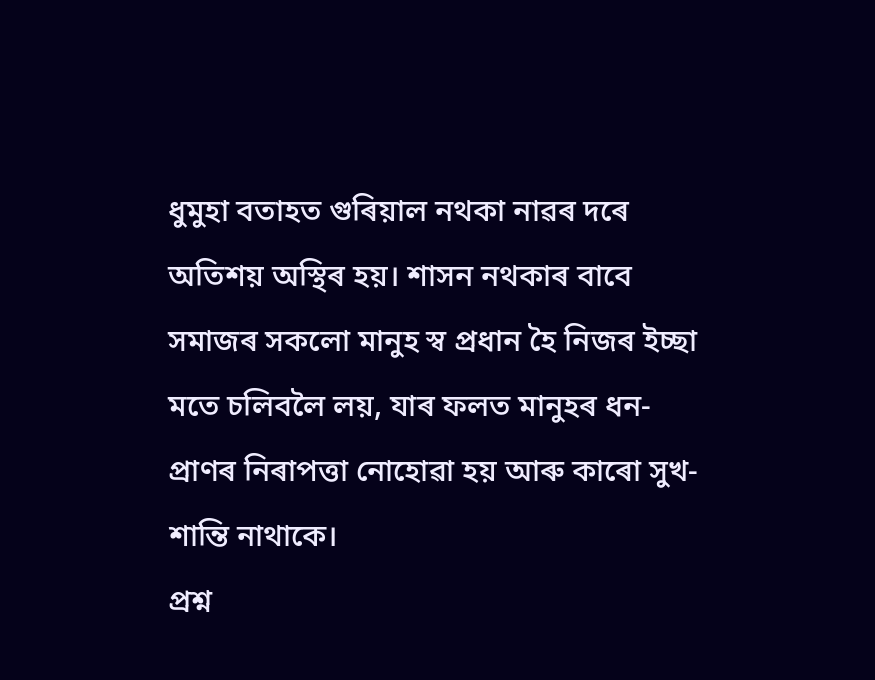ধুমুহা বতাহত গুৰিয়াল নথকা নাৱৰ দৰে অতিশয় অস্থিৰ হয়। শাসন নথকাৰ বাবে সমাজৰ সকলো মানুহ স্ব প্ৰধান হৈ নিজৰ ইচ্ছা মতে চলিবলৈ লয়, যাৰ ফলত মানুহৰ ধন-প্ৰাণৰ নিৰাপত্তা নোহোৱা হয় আৰু কাৰো সুখ-শান্তি নাথাকে।
প্ৰশ্ন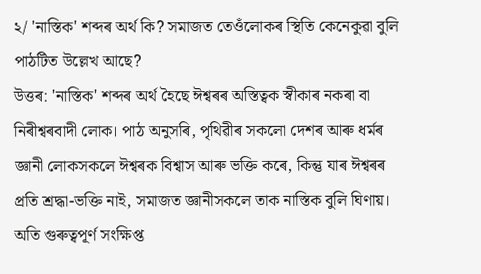২/ 'নাস্তিক' শব্দৰ অৰ্থ কি? সমাজত তেওঁলোকৰ স্থিতি কেনেকুৱা বুলি পাঠটিত উল্লেখ আছে?
উত্তৰ: 'নাস্তিক' শব্দৰ অৰ্থ হৈছে ঈশ্বৰৰ অস্তিত্বক স্বীকাৰ নকৰা বা নিৰীশ্বৰবাদী লোক। পাঠ অনুসৰি, পৃথিৱীৰ সকলো দেশৰ আৰু ধৰ্মৰ জ্ঞানী লোকসকলে ঈশ্বৰক বিশ্বাস আৰু ভক্তি কৰে, কিন্তু যাৰ ঈশ্বৰৰ প্ৰতি শ্ৰদ্ধা-ভক্তি নাই, সমাজত জ্ঞানীসকলে তাক নাস্তিক বুলি ঘিণায়।
অতি গুৰুত্বপূৰ্ণ সংক্ষিপ্ত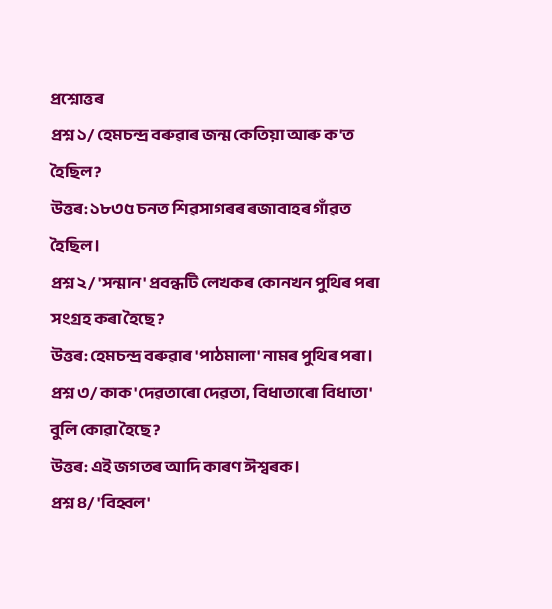প্রশ্নোত্তৰ
প্ৰশ্ন ১/ হেমচন্দ্ৰ বৰুৱাৰ জন্ম কেতিয়া আৰু ক'ত হৈছিল?
উত্তৰ: ১৮৩৫ চনত শিৱসাগৰৰ ৰজাবাহৰ গাঁৱত হৈছিল।
প্ৰশ্ন ২/ 'সন্মান' প্ৰবন্ধটি লেখকৰ কোনখন পুথিৰ পৰা সংগ্ৰহ কৰা হৈছে?
উত্তৰ: হেমচন্দ্ৰ বৰুৱাৰ 'পাঠমালা' নামৰ পুথিৰ পৰা।
প্ৰশ্ন ৩/ কাক 'দেৱতাৰো দেৱতা, বিধাতাৰো বিধাতা' বুলি কোৱা হৈছে?
উত্তৰ: এই জগতৰ আদি কাৰণ ঈশ্বৰক।
প্ৰশ্ন ৪/ 'বিহ্বল'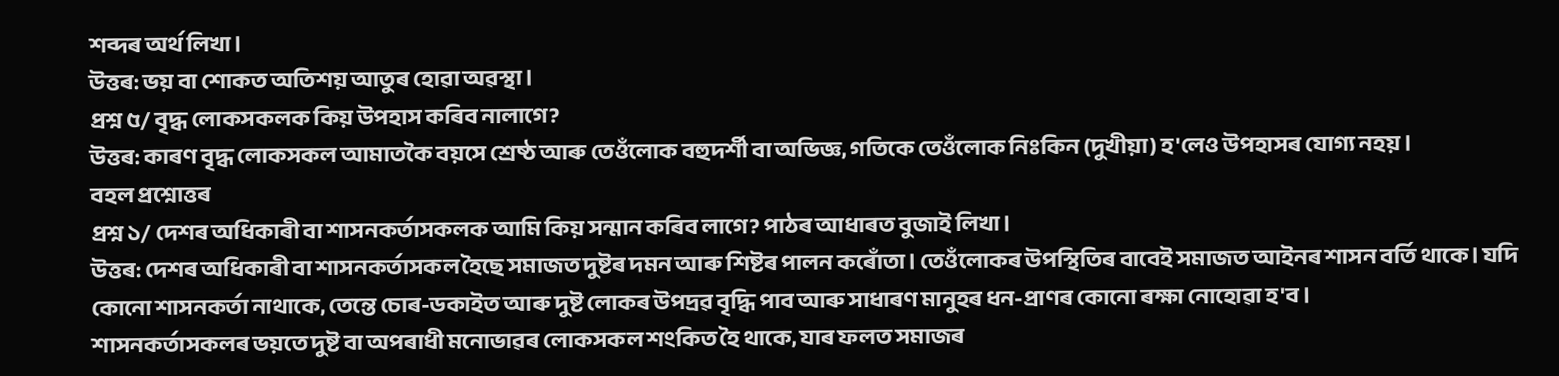শব্দৰ অৰ্থ লিখা।
উত্তৰ: ভয় বা শোকত অতিশয় আতুৰ হোৱা অৱস্থা।
প্ৰশ্ন ৫/ বৃদ্ধ লোকসকলক কিয় উপহাস কৰিব নালাগে?
উত্তৰ: কাৰণ বৃদ্ধ লোকসকল আমাতকৈ বয়সে শ্ৰেষ্ঠ আৰু তেওঁলোক বহুদৰ্শী বা অভিজ্ঞ, গতিকে তেওঁলোক নিঃকিন (দুখীয়া) হ'লেও উপহাসৰ যোগ্য নহয়।
বহল প্রশ্নোত্তৰ
প্ৰশ্ন ১/ দেশৰ অধিকাৰী বা শাসনকৰ্তাসকলক আমি কিয় সন্মান কৰিব লাগে? পাঠৰ আধাৰত বুজাই লিখা।
উত্তৰ: দেশৰ অধিকাৰী বা শাসনকৰ্তাসকল হৈছে সমাজত দুষ্টৰ দমন আৰু শিষ্টৰ পালন কৰোঁতা। তেওঁলোকৰ উপস্থিতিৰ বাবেই সমাজত আইনৰ শাসন বৰ্তি থাকে। যদি কোনো শাসনকৰ্তা নাথাকে, তেন্তে চোৰ-ডকাইত আৰু দুষ্ট লোকৰ উপদ্ৰৱ বৃদ্ধি পাব আৰু সাধাৰণ মানুহৰ ধন-প্ৰাণৰ কোনো ৰক্ষা নোহোৱা হ'ব।
শাসনকৰ্তাসকলৰ ভয়তে দুষ্ট বা অপৰাধী মনোভাৱৰ লোকসকল শংকিত হৈ থাকে, যাৰ ফলত সমাজৰ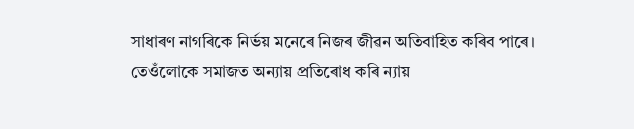সাধাৰণ নাগৰিকে নিৰ্ভয় মনেৰে নিজৰ জীৱন অতিবাহিত কৰিব পাৰে। তেওঁলোকে সমাজত অন্যায় প্ৰতিৰোধ কৰি ন্যায়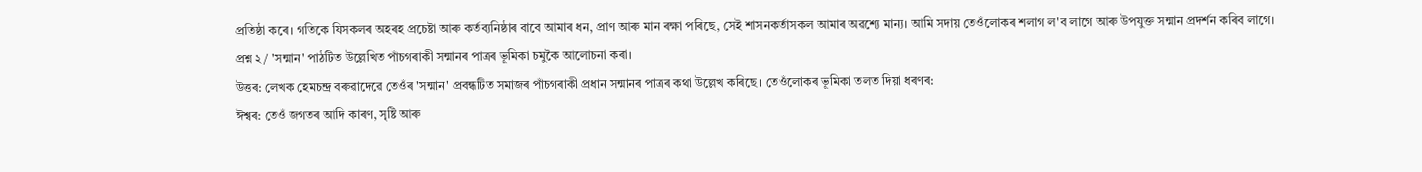প্ৰতিষ্ঠা কৰে। গতিকে যিসকলৰ অহৰহ প্ৰচেষ্টা আৰু কৰ্তব্যনিষ্ঠাৰ বাবে আমাৰ ধন, প্ৰাণ আৰু মান ৰক্ষা পৰিছে, সেই শাসনকৰ্তাসকল আমাৰ অৱশ্যে মান্য। আমি সদায় তেওঁলোকৰ শলাগ ল'ব লাগে আৰু উপযুক্ত সন্মান প্ৰদৰ্শন কৰিব লাগে।
প্ৰশ্ন ২/ 'সন্মান' পাঠটিত উল্লেখিত পাঁচগৰাকী সন্মানৰ পাত্ৰৰ ভূমিকা চমুকৈ আলোচনা কৰা।
উত্তৰ: লেখক হেমচন্দ্ৰ বৰুৱাদেৱে তেওঁৰ 'সন্মান' প্ৰবন্ধটিত সমাজৰ পাঁচগৰাকী প্ৰধান সন্মানৰ পাত্ৰৰ কথা উল্লেখ কৰিছে। তেওঁলোকৰ ভূমিকা তলত দিয়া ধৰণৰ:
ঈশ্বৰ: তেওঁ জগতৰ আদি কাৰণ, সৃষ্টি আৰু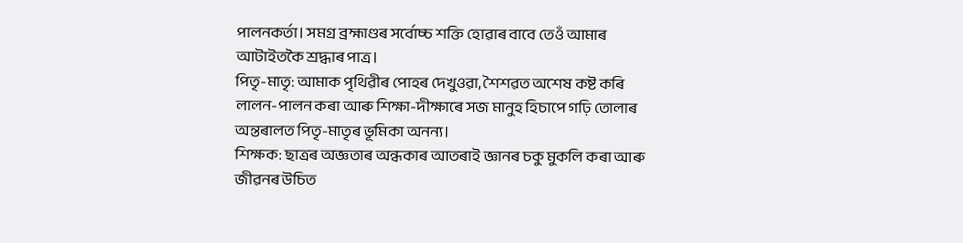পালনকৰ্তা। সমগ্ৰ ব্ৰহ্মাণ্ডৰ সৰ্বোচ্চ শক্তি হোৱাৰ বাবে তেওঁ আমাৰ আটাইতকৈ শ্ৰদ্ধাৰ পাত্ৰ।
পিতৃ-মাতৃ: আমাক পৃথিৱীৰ পোহৰ দেখুওৱা, শৈশৱত অশেষ কষ্ট কৰি লালন-পালন কৰা আৰু শিক্ষা-দীক্ষাৰে সজ মানুহ হিচাপে গঢ়ি তোলাৰ অন্তৰালত পিতৃ-মাতৃৰ ভূমিকা অনন্য।
শিক্ষক: ছাত্ৰৰ অজ্ঞতাৰ অন্ধকাৰ আতৰাই জ্ঞানৰ চকু মুকলি কৰা আৰু জীৱনৰ উচিত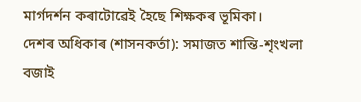মাৰ্গদৰ্শন কৰাটোৱেই হৈছে শিক্ষকৰ ভূমিকা।
দেশৰ অধিকাৰ (শাসনকৰ্তা): সমাজত শান্তি-শৃংখলা বজাই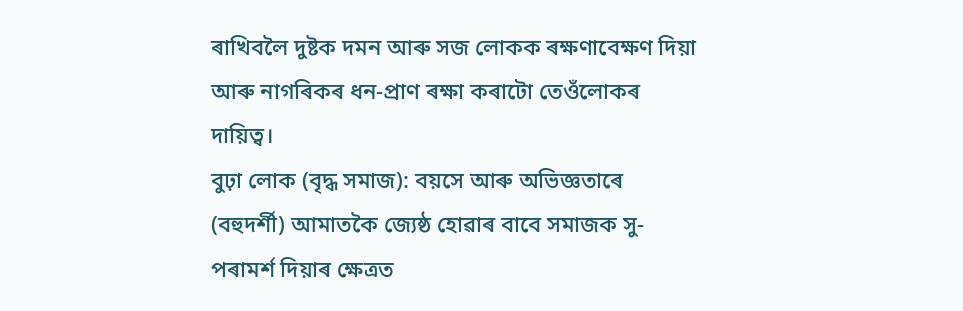ৰাখিবলৈ দুষ্টক দমন আৰু সজ লোকক ৰক্ষণাবেক্ষণ দিয়া আৰু নাগৰিকৰ ধন-প্ৰাণ ৰক্ষা কৰাটো তেওঁলোকৰ দায়িত্ব।
বুঢ়া লোক (বৃদ্ধ সমাজ): বয়সে আৰু অভিজ্ঞতাৰে (বহুদৰ্শী) আমাতকৈ জ্যেষ্ঠ হোৱাৰ বাবে সমাজক সু-পৰামৰ্শ দিয়াৰ ক্ষেত্ৰত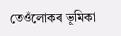তেওঁলোকৰ ভূমিকা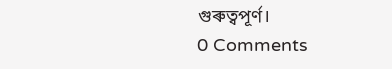গুৰুত্বপূৰ্ণ।
0 Comments